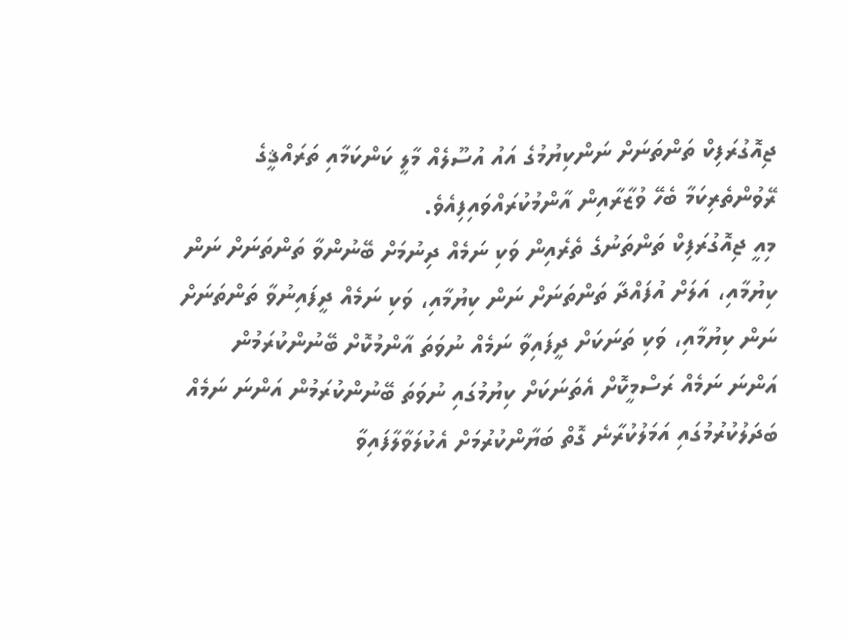ޖިއޮގުރަފިކް ތަންތަނަށް ނަންކިޔުމުގެ އައު އުސޫލެއް މާލީ ކަންކަމާއި ތަރައްޤީގެ ރޭވުންތެރިކަމާ ބެހޭ ވުޒާރާއިން އާންމުކުރައްވައިފިއެވެ.
މިއީ ޖިއޮގުރަފިކް ތަންތަނުގެ ތެރެއިން ވަކި ނަމެއް ދިނުމަށް ބޭނުންވާ ތަންތަނަށް ނަން ކިޔުމާއި، އަލަށް އުފައްދާ ތަންތަނަށް ނަން ކިޔުމާއި، ވަކި ނަމެއް ދީފައިނުވާ ތަންތަނަށް ނަން ކިޔުމާއި، ވަކި ތަނަކަށް ދީފައިވާ ނަމެއް ނުވަތަ އާންމުކޮށް ބޭނުންކުރަމުން އަންނަ ނަމެއް ރަސްމީކޮށް އެތަނަކަށް ކިޔުމުގައި ނުވަތަ ބޭނުންކުރަމުން އަންނަ ނަމެއް ބަދަލުކުރުމުގައި އަމަލުކުރާނެ ގޮތް ބަޔާންކުރުމަށް އެކުލަވާލާފައިވާ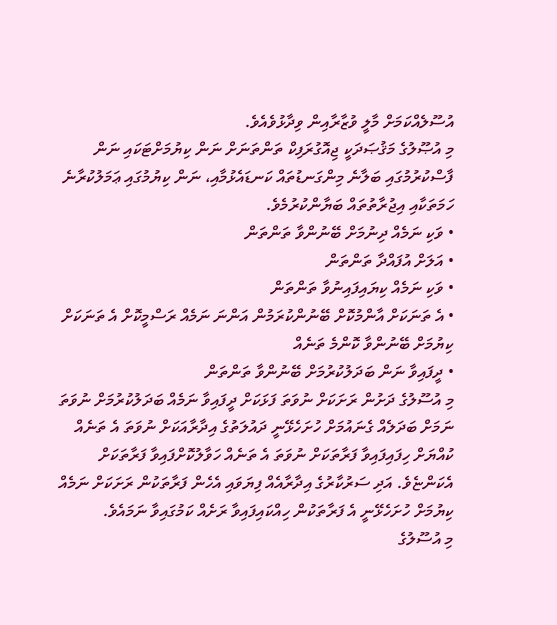އުސޫލެއްކަމަށް މާލީ ވުޒާރާއިން ވިދާޅުވެއެވެ.
މި އުޞޫލުގެ މަޤުޞަދަކީ ޖިއޮގުރަފިކް ތަންތަނަށް ނަން ކިޔުމަށްޓަކައި ނަން ފާސްކުރުމުގައި ބަލާނެ މިންގަނޑުތައް ކަނޑައެޅުމާއި، ނަން ކިޔުމުގައި ޢަމަލުކުރާނެ ހަމަތަކާއި އިޖުރާތުތައް ބަޔާންކުރުމެވެ.
• ވަކި ނަމެއް ދިނުމަށް ބޭނުންވާ ތަންތަން
• އަލަށް އުފައްދާ ތަންތަން
• ވަކި ނަމެއް ކިޔައިފައިނުވާ ތަންތަން
• އެ ތަނަކަށް އާންމުކޮށް ބޭނުންކުރަމުން އަންނަ ނަމެއް ރަސްމީކޮށް އެ ތަނަކަށް ކިޔުމަށް ބޭނުންވާ ކޮންމެ ތަނެއް
• ދީފައިވާ ނަން ބަދަލުކުރުމަށް ބޭނުންވާ ތަންތަން
މި އުސޫލުގެ ދަށުން ރަށަކަށް ނުވަތަ ފަޅަކަށް ދީފައިވާ ނަމެއް ބަދަލުކުރުމަށް ނުވަތަ ނަމަށް ބަދަލެއް ގެނައުމަށް ހުށަހެޅޭނީ ދައުލަތުގެ އިދާރާއަކަށް ނުވަތަ އެ ތަނެއް ކުއްޔަށް ހިފައިފައިވާ ފަރާތަކަށް ނުވަތަ އެ ތަނެއް ހަވާލުކޮށްފައިވާ ފަރާތަކަށް އެކަންޏެވެ. އަދި ސަރުކާރުގެ އިދާރާއެއް ފިޔަވައި އެހެން ފަރާތަކުން ރަށަކަށް ނަމެއް ކިޔުމަށް ހުށަހެޅޭނީ އެ ފަރާތަކުން ހިއްކައިފައިވާ ރަށެއް ކަމުގައިވާ ނަމައެވެ.
މި އުސޫލުގެ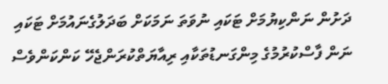ދަށުން ނަންކިޔުމަށް ޓަކައި ނުވަތަ ނަމަކަށް ބަދަލުގެނައުމަށް ޓަކައި ނަން ފާސްކުރުމުގެ މިންގަނޑުތަކާއި ރިއާޔަތްކުރަންޖެހޭ ކަންކަންވެސް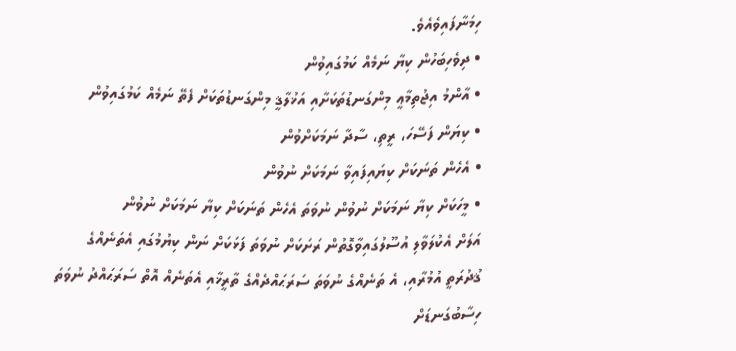ހިމަނާފައިވެއެވެ.
• ދިވެހިބަހުން ކިޔާ ނަމެއް ކަމުގައިވުން
• އާންމު އިޖުތިމާޢީ މިންގަނޑުތަކަށާއި އަޚުލާޤީ މިންގަނޑުތަކަށް ފެތޭ ނަމެއް ކަމުގައިވުން
• ކިޔަން ފަސޭހަ، ރީތި، ސާދާ ނަމަކަށްވުން
• އެހެން ތަނަކަށް ކިޔައިފައިވާ ނަމަކަށް ނުވުން
• މީހަކަށް ކިޔާ ނަމަކަށް ނުވުން ނުވަތަ އެހެން ތަނަކަށް ކިޔާ ނަމަކަށް ނުވުން
އަލަށް އެކުލަވާލި އުސޫލުގައިވާގޮތުން ރަށަކަށް ނުވަތަ ފަޅަކަށް ނަން ކިޔުމުގައި އެތަނެއްގެ ޤުދުރަތީ އުމުރާއި، އެ ތަނެއްގެ ނުވަތަ ސަރަޙައްދެއްގެ ތާރީޚާއި އެތަނެއް އޮތް ސަރަޙައްދު ނުވަތަ ހިސާބުގަނޑަށް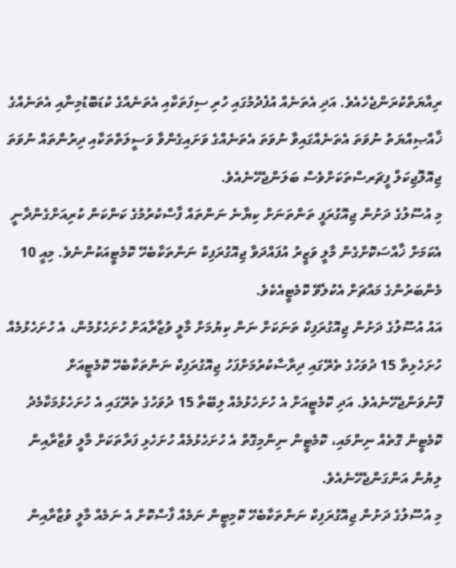ރިއާޔަތްކުރަންޖެހެއެވެ. އަދި އެތަނެއް އުފެދުމުގައި ހުރި ސިފަތަކާއި އެތަނެއްގެ ކުޑަބޮޑުމިނާއި އެތަނެއްގެ ޚާއްޞިއްޔަތު ނުވަތަ އެތަނެއްގައިވާ ނުވަތަ އެތަނެއްގެ ވަށައިގެންވާ ވަސީލަތްތަކާއި ދިރުންތައް ނުވަތަ ޖިއޮލޮޖިކަލް ފީޗަރސްތަކަށްވެސް ބަލަންޖެހޭނެއެވެ.
މި އުސޫލުގެ ދަށުން ޖިއޮގުރަފީ ތަންތަނަށް ކިޔާނެ ނަންތައް ފާސްކުރުމުގެ ކަންކަން ކުރިއަށްގެންދާނީ އެކަމަށް ޚާއްސަކޮށްގެން މާލީ ވަޒީރު އުފައްދަވާ ޖިއޮގުރަފިކް ނަންތަކާބެހޭ ކޮމެޓީއަކުންނެވެ. މިއީ 10 މެންބަރުންގެ މައްޗަށް އެކުލެވޭ ކޮމެޓީއެކެވެ.
އައު އުސޫލުގެ ދަށުން ޖިއޮގުރަފިކް ތަނަކަށް ނަން ކިޔުމަށް މާލީ ވުޒާރާއަށް ހުށަހެޅުމުން، އެ ހުށަހެޅުމެއް ހުށަހެޅިތާ 15 ދުވަހުގެ ތެރޭގައި ދިރާސާކުރުމަށްފަހު ޖިއޮގުރަފިކް ނަންތަކާބެހޭ ކޮމެޓީއަށް ފޮނުވަންޖެހޭނެއެވެ. އަދި ކޮމެޓީއަށް އެ ހުށަހެޅުމެއް ލިބޭތާ 15 ދުވަހުގެ ތެރޭގައި އެ ހުށަހެޅުމަކާމެދު ކޮމެޓީން ގޮތެއް ނިންމައި، ކޮމެޓީން ނިންމިގޮތް އެ ހުށަހެޅުމެއް ހުށަހެޅި ފަރާތަކަށް މާލީ ވުޒާރާއިން ލިޔުން އަންގަންޖެހޭނެއެވެ.
މި އުސޫލުގެ ދަށުން ޖިއޮގުރަފިކް ނަންތަކާބެހޭ ކޮމިޓީން ނަމެއް ފާސްކޮށް އެ ނަމެއް މާލީ ވުޒާރާއިން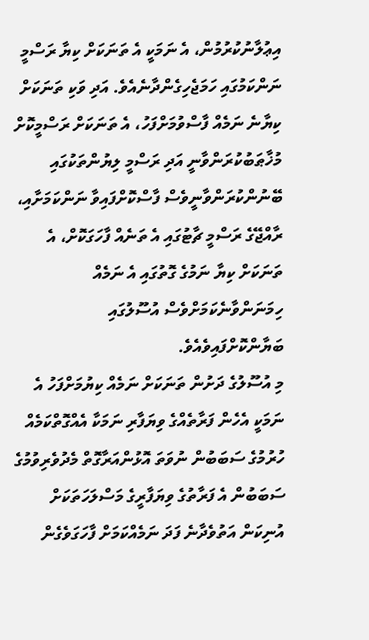އިޢުލާނުކުރުމުން، އެ ނަމަކީ އެ ތަނަކަށް ކިޔާ ރަސްމީ ނަންކަމުގައި ހަމަޖެހިގެންދާނެއެވެ. އަދި ވަކި ތަނަކަށް ކިޔާނެ ނަމެއް ފާސްވުމަށްފަހު، އެ ތަނަކަށް ރަސްމީކޮށް މުޚާޠަބުކުރަންވާނީ އަދި ރަސްމީ ލިޔުންތަކުގައި ބޭނުންކުރަންވާނީވެސް ފާސްކޮށްފައިވާ ނަންކަމަށާއި، ރާއްޖޭގެ ރަސްމީ ޗާޓުގައި އެ ތަނެއް ފާހަގަކޮށް، އެ ތަނަކަށް ކިޔާ ނަމުގެ ގޮތުގައި އެ ނަމެއް ހިމަނަންވާނެކަމަށްވެސް އުސޫލުގައި ބަޔާންކޮށްފައިވެއެވެ.
މި އުސޫލުގެ ދަށުން ތަނަކަށް ނަމެއް ކިޔުމަށްފަހު އެ ނަމަކީ އެހެން ފަރާތެއްގެ ވިޔަފާރި ނަމަކާ އެއްގޮތްކަމެއް ހުރުމުގެ ސަބަބުން ނުވަތަ އޮޅުންއަރާގޮތް މެދުވެރިވުމުގެ ސަބަބުން އެ ފަރާތުގެ ވިޔަފާރީގެ މަސްލަހަތަކަށް އުނިކަން އަތުވެދާނެ ފަދަ ނަމެއްކަމަށް ފާހަގަވެގެން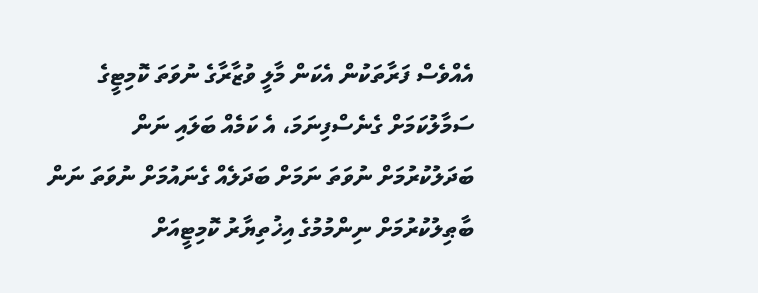އެއްވެސް ފަރާތަކުން އެކަން މާލީ ވުޒާރާގެ ނުވަތަ ކޮމިޓީގެ ސަމާލުކަމަށް ގެނެސްފިނަމަ، އެ ކަމެއް ބަލައި ނަން ބަދަލުކުރުމަށް ނުވަތަ ނަމަށް ބަދަލެއް ގެނައުމަށް ނުވަތަ ނަން ބާޠިލުކުރުމަށް ނިންމުމުގެ އިޚުތިޔާރު ކޮމިޓީއަށް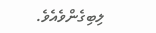ލިބިގެންވެއެވެ.